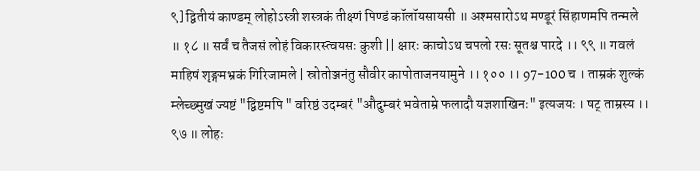९] द्वितीयं काण्डम् लोहोऽस्त्री शस्त्रकं तीक्ष्णं पिण्डं कॉलॉयसायसी ॥ अश्मसारोऽथ मण्डूरं सिंहाणमपि तन्मले ॥ १८ ॥ सर्वं च तैजसं लोहं विकारस्त्वयसः कुशी || क्षारः काचोऽथ चपलो रसः सूतश्च पारदे ।। ९९ ॥ गवलं माहिषं शृङ्गमभ्रकं गिरिजामले | स्रोतोञ्जनंतु सौवीर कापोताजनयामुने ।। १०० ।। 97-100 च । ताम्रकं शुल्कं म्लेच्छ्मुखं ज्यष्टं "द्विष्टमपि " वरिष्ठं उदम्बरं "औदुम्बरं भवेताम्रे फलादौ यज्ञशाखिनः" इत्यजयः । षट् ताम्रस्य ।। ९७ ॥ लोहः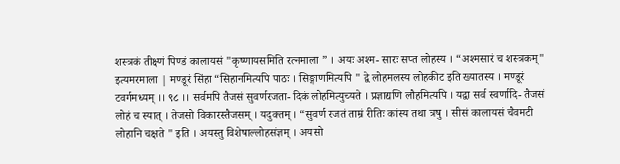शस्त्रकं तीक्ष्णं पिण्डं कालायसं "कृष्णायसमिति रत्नमाला ” । अयः अश्म- सारः सप्त लोहस्य । “अश्मसारं च शस्त्रकम्" इत्यमरमाला | मण्डूरं सिंहा “सिहानमित्यपि पाठः । सिङ्गाणमित्यपि " द्वे लोहमलस्य लोहकीट इति ख्यातस्य । मण्डूरं टवर्गमध्यम् ।। ९८ ।। सर्वमपि तैजसं सुवर्णरजता- दिकं लोहमित्युच्यते । प्रज्ञाद्यणि लौहमित्यपि । यद्वा सर्व स्वर्णादि- तैजसं लोहं च स्यात् । तेजसो विकारस्तैजसम् । यदुक्तम् । “सुवर्ण रजतं ताम्रं रीतिः कांस्य तथा त्रषु । सीसं कालायसं चैवमटी लोहानि चक्षते " इति । अयस्तु विशेषाल्लोहसंज्ञम् । अयसो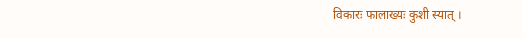विकारः फालाख्यः कुशी स्यात् ।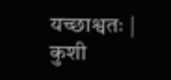यच्छाश्वतः | कुशी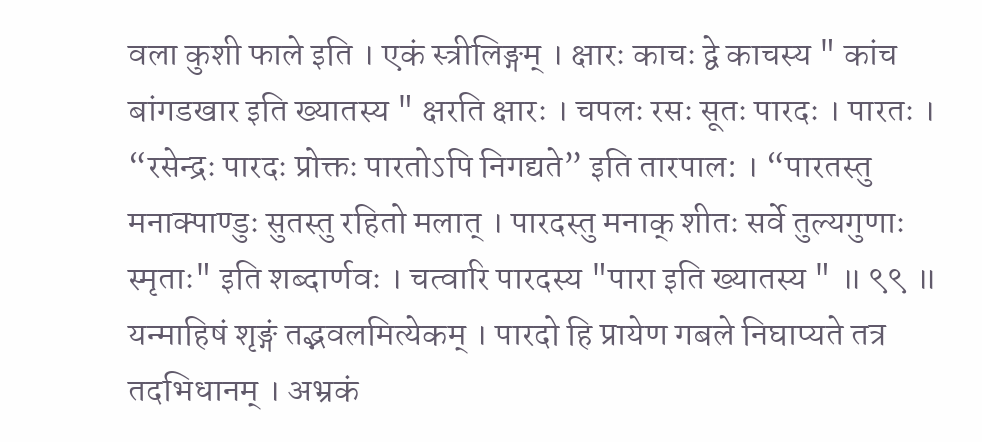वला कुशी फाले इति । एकं स्त्रीलिङ्गम् । क्षारः काचः द्वे काचस्य " कांच बांगडखार इति ख्यातस्य " क्षरति क्षारः । चपलः रसः सूतः पारदः । पारतः । “रसेन्द्रः पारदः प्रोक्तः पारतोऽपि निगद्यते” इति तारपाल: । “पारतस्तु मनाक्पाण्डुः सुतस्तु रहितो मलात् । पारदस्तु मनाक् शीतः सर्वे तुल्यगुणाः स्मृताः" इति शब्दार्णवः । चत्वारि पारदस्य "पारा इति ख्यातस्य " ॥ ९९ ॥ यन्माहिषं शृङ्गं तद्भवलमित्येकम् । पारदो हि प्रायेण गबले निघाप्यते तत्र तदभिधानम् । अभ्रकं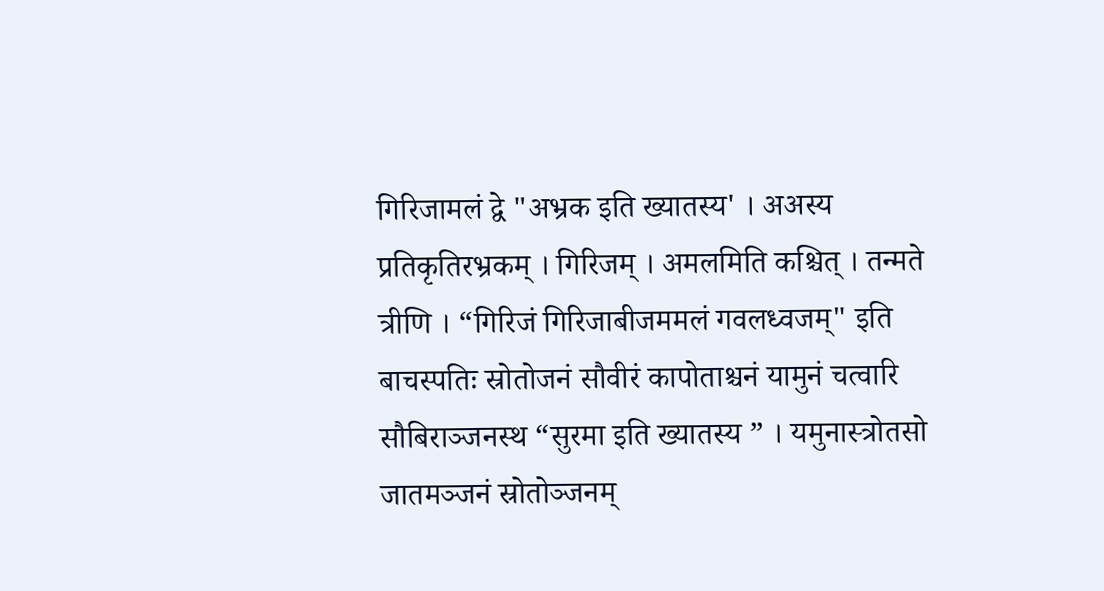गिरिजामलं द्वे "अभ्रक इति ख्यातस्य' । अअस्य प्रतिकृतिरभ्रकम् । गिरिजम् । अमलमिति कश्चित् । तन्मते त्रीणि । “गिरिजं गिरिजाबीजममलं गवलध्वजम्" इति बाचस्पतिः स्रोतोजनं सौवीरं कापोताश्चनं यामुनं चत्वारि सौबिराञ्जनस्थ “सुरमा इति ख्यातस्य ” । यमुनास्त्रोतसो जातमञ्जनं स्रोतोञ्जनम्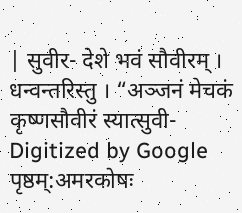| सुवीर- देशे भवं सौवीरम् । धन्वन्तरिस्तु । “अञ्जनं मेचकं कृष्णसौवीरं स्यात्सुवी- Digitized by Google
पृष्ठम्:अमरकोषः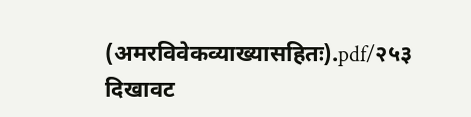(अमरविवेकव्याख्यासहितः).pdf/२५३
दिखावट